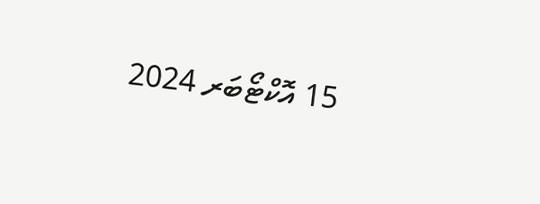15 އޮކްޓޯބަރ 2024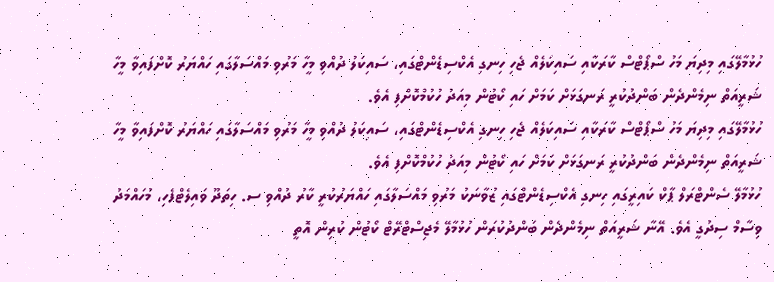ހުޅުމާލޭގައި މިދިޔަ މަހު ސްޕޯޓްސް ކާރަކާއި ސައިކަލެއް ޖެހި ހިނގި އެކްސިޑެންޓްގައި، ސައިކަލު ދުއްވި މީހާ މަރުވި މައްސަލާގައި ހައްޔަރު ކޮށްފައިވާ މީހާ ޝަރީއަތް ނިމެންދެން ބަންދުކުރީ ރަނގަޅަށް ކަމަށް ހައި ކޯޓުން މިއަދު ހުކުމްކޮށްފި އެވެ.
ހުޅުމާލޭގައި މިދިޔަ މަހު ސްޕޯޓްސް ކާރަކާއި ސައިކަލެއް ޖެހި ހިނގި އެކްސިޑެންޓްގައި، ސައިކަލު ދުއްވި މީހާ މަރުވި މައްސަލާގައި ހައްޔަރު ކޮށްފައިވާ މީހާ ޝަރީއަތް ނިމެންދެން ބަންދުކުރީ ރަނގަޅަށް ކަމަށް ހައި ކޯޓުން މިއަދު ހުކުމްކޮށްފި އެވެ.
ހުޅުމާލޭ ސެންޓްރަލް ޕާކް ކައިރީގައި ހިނގި އެކްސިޑެންޓްގައި ޒުވާނަކު މަރުވި މައްސަލާގައި ހައްޔަރުކުރީ ކާރު ދުއްވި ސ. ހިތަދޫ ވައިލެޓްފެހި، މުހައްމަދު ވިސާމް ސިދުގީ އެވެ. އޭނާ ޝަރީއަތް ނިމެންދެން ބަންދުކުރަން ހުޅުމާލޭ މެޖިސްޓްރޭޓް ކޯޓުން ކުރިން އޮތީ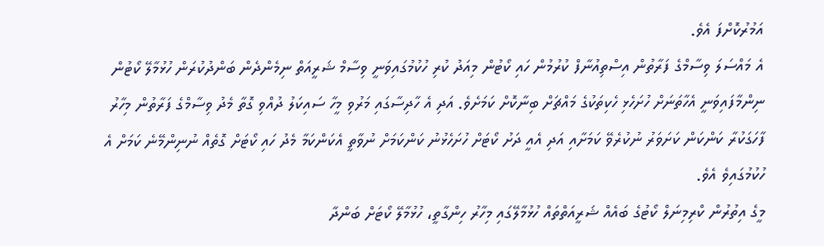އަމުރުކޮށްފަ އެވެ.
އެ މައްސަލަ ވިސާމްގެ ފަރާތުން އިސްތިއުނާފް ކުރުމުން ހައި ކޯޓުން މިއަދު ކުރި ހުކުމުގައިވަނީ ވިސާމް ޝަރީއަތް ނިމެންދެން ބަންދުކުރަން ހުޅުމާލޭ ކޯޓުން ނިންމާފައިވަނީ އެހާތަނަށް ހުށަހެޅި ހެކިތަކުގެ މައްޗަށް ބިނާކޮށް ކަމަށެވެ. އަދި އެ ހާދިސާގައި މަރުވި މީހާ ސައިކަލު ދުއްވި ގޮތާ މެދު ވިސާމްގެ ފަރާތުން މިހާރު ފާހަގަކުރާ ކަންކަން ކަށަވަރު ނުކުރެވޭ ކަމަށާއި އަދި އެއީ ދަށު ކޯޓަށް ހުށަހެޅުނު ކަންކަމަށް ނުވާތީ އެކަންކަމާ މެދު ހައި ކޯޓަށް ގޮތެއް ނުނިންމޭނެ ކަމަށް އެ ހުކުމުގައިވެ އެވެ.
މީގެ އިތުރުން ކްރިމިނަލް ކޯޓުގެ ބައެއް ޝަރީއަތްތައް ހުޅުމާލޭގައި މިހާރު ހިންގާތީ، ހުޅުމާލޭ ކޯޓަށް ބަންދާ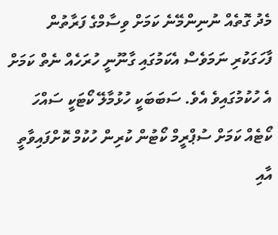މެދު ގޮތެއް ނުނިންމޭނެ ކަމަށް ވިސާމްގެ ފަރާތުން ފާހަގަކުރި ނަމަވެސް އެކަމުގައި ގާނޫނީ ހުރަހެއް ނެތް ކަމަށް އެ ހުކުމުގައިވެ އެވެ. ސަބަބަކީ ހުޅުމާލޭ ކޯޓަކީ ސައްހަ ކޯޓެއް ކަމަށް ސުޕްރީމް ކޯޓުން ކުރިން ހުކުމް ކޮށްފައިވާތީ އާއި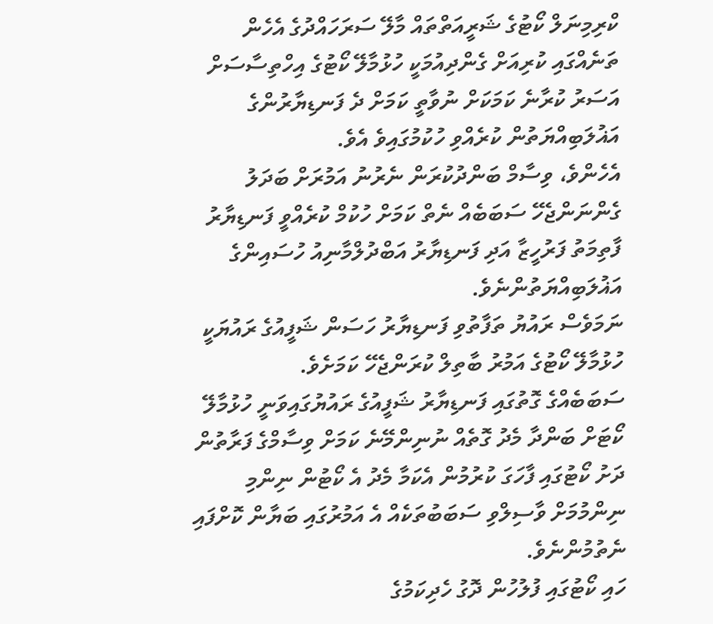ކްރިމިނަލް ކޯޓުގެ ޝަރީއަތްތައް މާލޭ ސަރަހައްދުގެ އެހެން ތަނެއްގައި ކުރިއަށް ގެންދިއުމަކީ ހުޅުމާލޭ ކޯޓުގެ އިހްތިސާސަށް އަސަރު ކުރާނެ ކަމަކަށް ނުވާތީ ކަމަށް ދެ ފަނޑިޔާރުންގެ އަޣުލަބިއްޔަތުން ކުރެއްވި ހުކުމުގައިވެ އެވެ.
އެހެންވެ، ވިސާމް ބަންދުކުރަން ނެރުނު އަމުރަށް ބަދަލު ގެންނަންޖެހޭ ސަބަބެއް ނެތް ކަމަށް ހުކުމް ކުރެއްވީ ފަނޑިޔާރު ފާތިމަތު ފަރުހީޒާ އަދި ފަނޑިޔާރު އަބްދުލްމާނިއު ހުސައިންގެ އަޣުލަބިއްޔަތުންނެވެ.
ނަމަވެސް ރައުޔު ތަފާތުވި ފަނޑިޔާރު ހަސަން ޝަފީއުގެ ރައުޔަކީ ހުޅުމާލޭ ކޯޓުގެ އަމުރު ބާތިލް ކުރަންޖެހޭ ކަމަށެވެ.
ސަބަބެއްގެ ގޮތުގައި ފަނޑިޔާރު ޝަފީއުގެ ރައުޔުގައިވަނީ ހުޅުމާލޭ ކޯޓަށް ބަންދާ މެދު ގޮތެއް ނުނިންމޭނެ ކަމަށް ވިސާމްގެ ފަރާތުން ދަށު ކޯޓުގައި ފާހަގަ ކުރުމުން އެކަމާ މެދު އެ ކޯޓުން ނިންމި ނިންމުމަށް ވާސިލްވި ސަބަބުތަކެއް އެ އަމުރުގައި ބަޔާން ކޮށްފައި ނެތުމުންނެވެ.
ހައި ކޯޓުގައި ފުލުހުން ދޮގު ހެދިކަމުގެ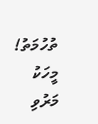ތުހުމަތު!
މީހަކު މަރުވި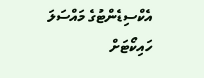އެކްސިޑެންޓުގެ މައްސަލަ ހައިކޯޓަށް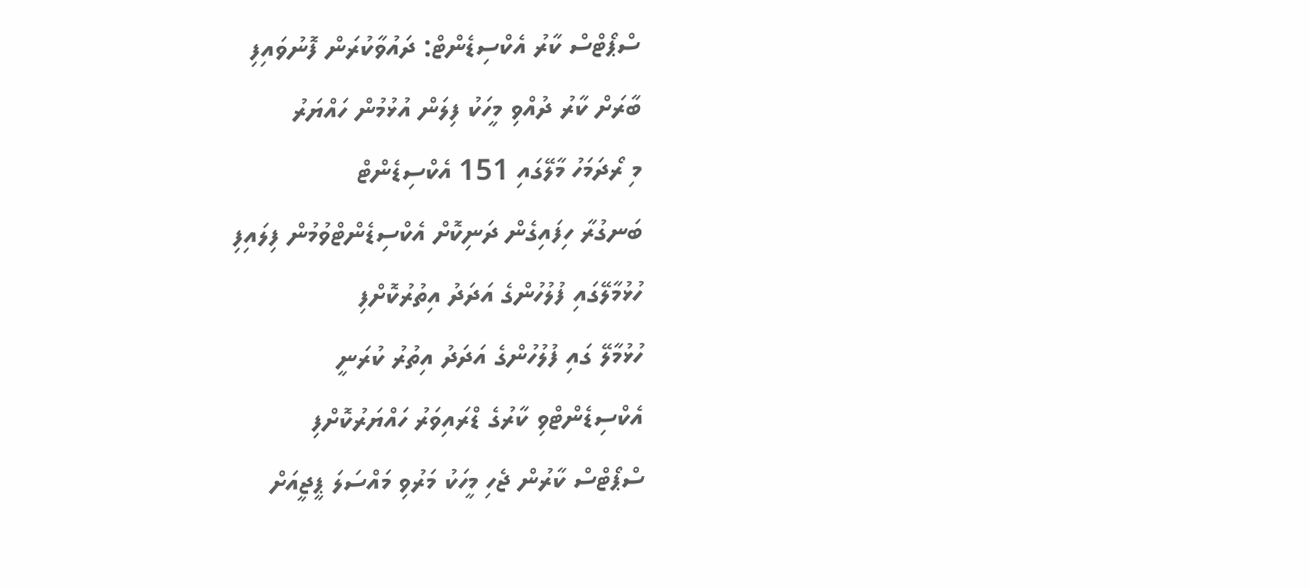ސްޕޯޓްސް ކާރު އެކްސިޑެންޓް: ދައުވާކުރަން ފޮނުވައިފި
ބާރަށް ކާރު ދުއްވި މީހަކު ފިލަން އުޅުމުން ހައްޔަރު
މި ރޯދަމަހު މާލޭގައި 151 އެކްސިޑެންޓް
ބަނގުރާ ހިފައިގެން ދަނިކޮށް އެކްސިޑެންޓްވުމުން ފިލައިފި
ހުޅުމާލޭގައި ފުލުހުންގެ އަދަދު އިތުރުކޮށްފި
ހުޅުމާލޭ ގައި ފުލުހުންގެ އަދަދު އިތުރު ކުރަނީ
އެކްސިޑެންޓްވި ކާރުގެ ޑްރައިވަރު ހައްޔަރުކޮށްފި
ސްޕޯޓްސް ކާރުން ޖެހި މީހަކު މަރުވި މައްސަލަ ޕީޖީއަށް